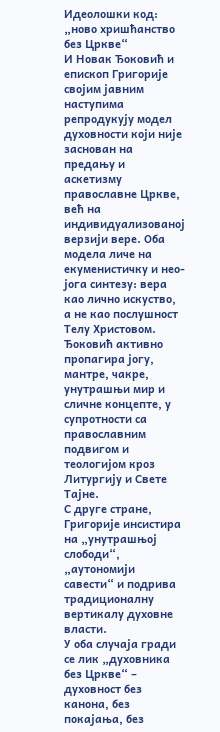Идеолошки код: „ново хришћанство без Цркве“
И Новак Ђоковић и епископ Григорије својим јавним наступима репродукују модел духовности који није заснован на предању и аскетизму православне Цркве, већ на индивидуализованој верзији вере. Оба модела личе на екуменистичку и нео-јога синтезу: вера као лично искуство, а не као послушност Телу Христовом.
Ђоковић активно пропагира јогу, мантре, чакре, унутрашњи мир и сличне концепте, у супротности са православним подвигом и теологијом кроз Литургију и Свете Тајне.
С друге стране, Григорије инсистира на „унутрашњој слободи“, „аутономији савести“ и подрива традиционалну вертикалу духовне власти.
У оба случаја гради се лик „духовника без Цркве“ – духовност без канона, без покајања, без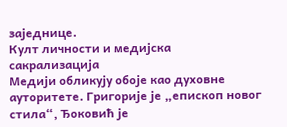заједнице.
Култ личности и медијска сакрализација
Медији обликују обоје као духовне ауторитете. Григорије је „епископ новог стила“, Ђоковић је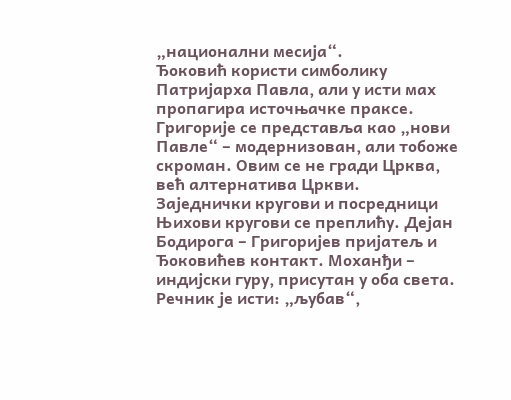„национални месија“.
Ђоковић користи симболику Патријарха Павла, али у исти мах пропагира источњачке праксе. Григорије се представља као „нови Павле“ – модернизован, али тобоже скроман. Овим се не гради Црква, већ алтернатива Цркви.
Заједнички кругови и посредници
Њихови кругови се преплићу. Дејан Бодирога – Григоријев пријатељ и Ђоковићев контакт. Моханђи – индијски гуру, присутан у оба света.
Речник је исти: „љубав“,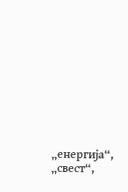„енергија“, „свест“,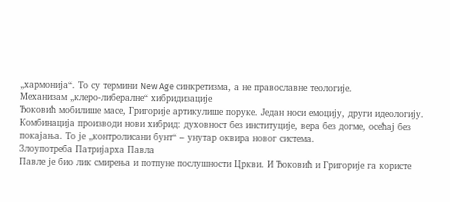„хармонија“. То су термини New Age синкретизма, а не православне теологије.
Механизам „клеро-либералне“ хибридизације
Ђоковић мобилише масе, Григорије артикулише поруке. Један носи емоцију, други идеологију.
Комбинација производи нови хибрид: духовност без институције, вера без догме, осећај без покајања. То је „контролисани бунт“ – унутар оквира новог система.
Злоупотреба Патријарха Павла
Павле је био лик смирења и потпуне послушности Цркви. И Ђоковић и Григорије га користе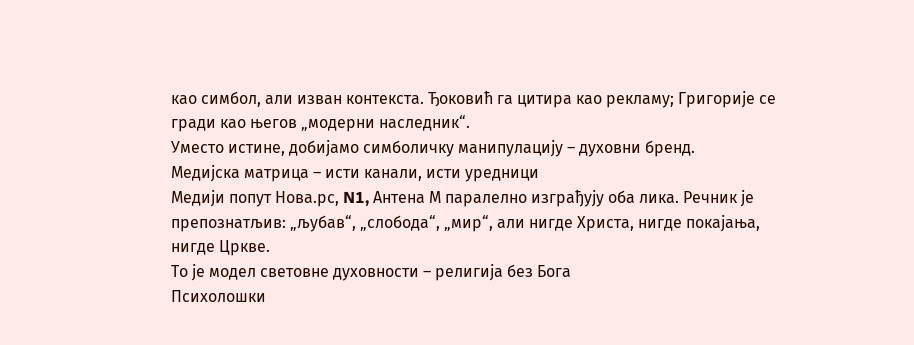као симбол, али изван контекста. Ђоковић га цитира као рекламу; Григорије се гради као његов „модерни наследник“.
Уместо истине, добијамо симболичку манипулацију – духовни бренд.
Медијска матрица – исти канали, исти уредници
Медији попут Нова.рс, N1, Антена М паралелно изграђују оба лика. Речник је препознатљив: „љубав“, „слобода“, „мир“, али нигде Христа, нигде покајања, нигде Цркве.
То је модел световне духовности – религија без Бога
Психолошки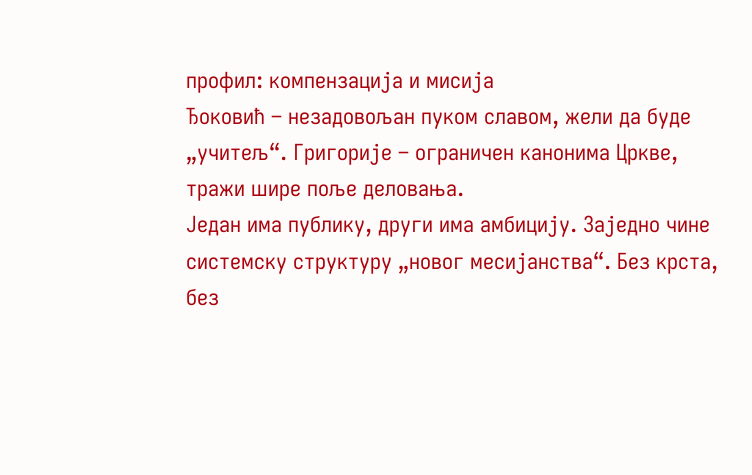профил: компензација и мисија
Ђоковић – незадовољан пуком славом, жели да буде „учитељ“. Григорије – ограничен канонима Цркве, тражи шире поље деловања.
Један има публику, други има амбицију. Заједно чине системску структуру „новог месијанства“. Без крста, без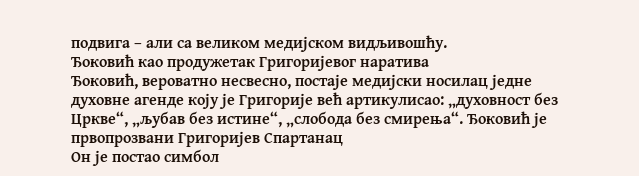подвига – али са великом медијском видљивошћу.
Ђоковић као продужетак Григоријевог наратива
Ђоковић, вероватно несвесно, постаје медијски носилац једне духовне агенде коју је Григорије већ артикулисао: „духовност без Цркве“, „љубав без истине“, „слобода без смирења“. Ђоковић је првопрозвани Григоријев Спартанац
Он је постао симбол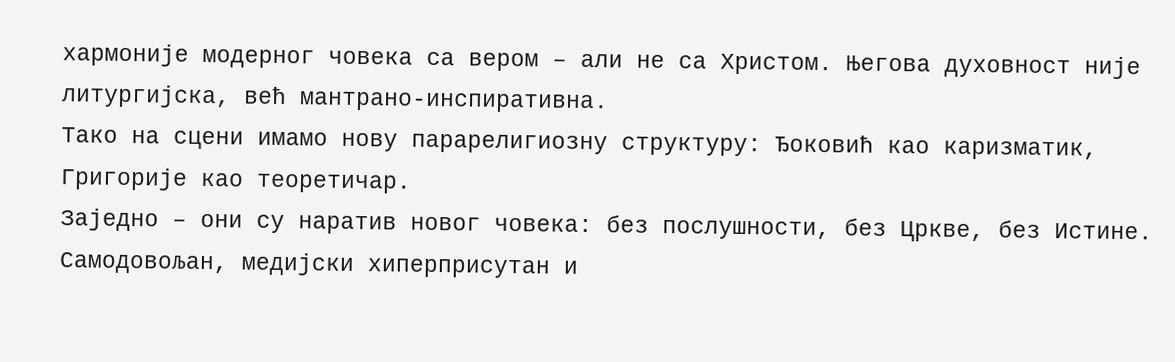хармоније модерног човека са вером – али не са Христом. Његова духовност није литургијска, већ мантрано-инспиративна.
Тако на сцени имамо нову парарелигиозну структуру: Ђоковић као каризматик, Григорије као теоретичар.
Заједно – они су наратив новог човека: без послушности, без Цркве, без Истине. Самодовољан, медијски хиперприсутан и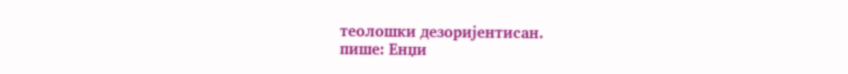теолошки дезоријентисан.
пише: Енџи